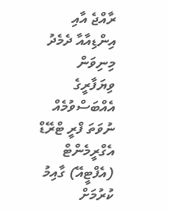ރާއްޖެ އާއި އިންޑިއާއާ ދެމެދު މިނިވަން ވިޔަފާރީގެ އެއްބަސްވުމެއް ނުވަތަ ފްރީ ޓްރޭޑް އެގްރީމެންޓް (އެފްޓީއޭ) ގާއިމު ކުރުމަށް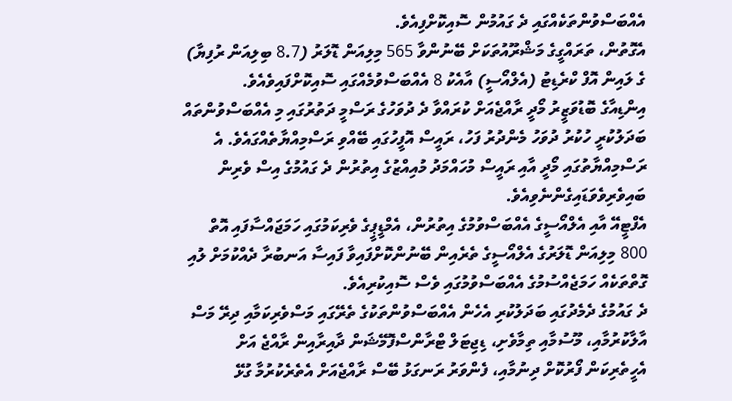އެއްބަސްވުންތަކެއްގައި ދެ ގައުމުން ސޮއިކޮށްފިއެވެ.
އެގޮތުން، ތަރައްގީގެ މަޝްރޫއުތަކަށް ބޭނުންވާ 565 މިލިއަން ޑޮލަރު (8.7 ބިލިއަން ރުފިޔާ) ގެ ލައިން އޮފް ކްރެޑިޓު (އެލްއޯސީ) އާއެކު 8 އެއްބަސްވުމެއްގައި ސޮއިކޮށްފައިވެއެވެ.
އިންޑިއާގެ ބޮޑުވަޒީރު މޯދީ ރާއްޖެއަށް ކުރައްވާ ދެ ދުވަހުގެ ރަސްމީ ދަތުރުގައި މި އެއްބަސްވުންތައް ބަދަލުކުރީ ހުކުރު ދުވަހު މެންދުރު ފަހު، ރައީސް އޮފީހުގައި ބޭއްވި ރަސްމިއްޔާތެއްގައެވެ. އެ ރަސްމިއްޔާތުގައި މޯދީ އާއި ރައީސް މުހައްމަދު މުއިއްޒުގެ އިތުރުން ދެ ގައުމުގެ އިސް ވެރިން ބައިވެރިވެވަޑައިގެންނެވިއެވެ.
އެފްޓީއޭ އާއި އެލްއޯސީގެ އެއްބަސްވުމުގެ އިތުރުން، އެމްޑީޕީގެ ވެރިކަމުގައި ހަމަޖައްސާފައި އޮތް 800 މިލިއަން ޑޮލަރުގެ އެލްއޯސީގެ ތެރެއިން ބޭނުންކޮށްފައިވާ ފައިސާ އަނބުރާ ދެއްކުމަށް ލުއި ގޮތްތަކެއް ހަމަޖެއްސުމުގެ އެއްބަސްވުމުގައި ވެސް ސޮއިކުރިއެވެ.
ދެ ގައުމުގެ ދެމެދުގައި ބަދަލުކުރި އެހެން އެއްބަސްވުންތަކުގެ ތެރޭގައި މަސްވެރިކަމާއި ދިރޭ މަސް އާލާކުރުމާއި، މޫސުމާއި ތިމާވެށި، ޑިޖިޓަލް ޓްރާންސްފޮމޭޝަން ދާއިރާއިން ރާއްޖެ އަށް އެހީތެރިކަން ފޯރުކޮށް ދިނުމާއި، ފެންވަރު ރަނގަޅު ބޭސް ރާއްޖެއަށް އެތެރެކުރުމާ ގުޅޭ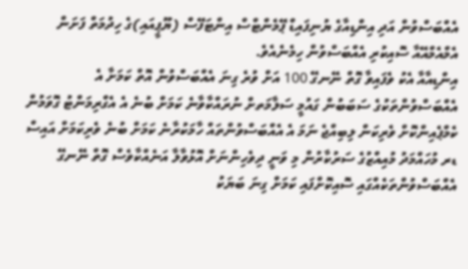އެއްބަސްވުން އަދި އިންޑިއާގެ ޔުނިފައިޑް ޕޭމެންޓްސް އިންޓަފޭސް (ޔޫޕީއައި)ގެ ހިދުމަތް ފަށަން އެމްއެމްއޭއާ ސޮއިކުރި އެއްބަސްވުން ހިމެނެއެވެ.
އިންޑިއާއާ އެކު ވެފައިވާ ގޮތް ނޭނގޭ 100 އަށް ވުރެ ގިނަ އެއްބަސްވުން އޮތް ކަމަށާ އެ އެއްބަސްވުންތަކުގެ ސަބަބުން ގައުމީ ސަލާމަތށް ނުރައްކާވާނެ ކަމަށް ބުނެ އެ އެގްރިމަންޓު ގޮވަމުން ކެމްޕެއިންކޮށް ވެރިކަން ލިބިއްޖެ ނަމަ އެ އެއްބަސްވުންތައް ހާމަކުރާނެ ކަމަށް ބުނެ ވެރިކަމަށް އައިސް ޑރ މުހައްމަދު މުއިއްޒުގެ ސަރުކާރުން މި ވަނީ ދިވެހިންނަށް އޮޅުވާލާ އަނެއްކާވެސް ގޮތް ނޭނގޭ އެއްބަސްވުންތަކެއްގައި ސޮއިކޮށްފައި ކަމަށް ގިނަ ބަޔަކު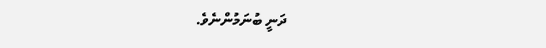ދަނީ ބުނަމުންނެވެ.